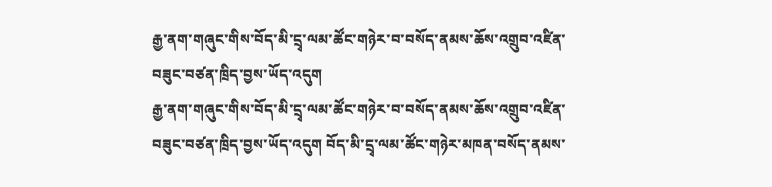རྒྱ་ནག་གཞུང་གིས་བོད་མི་དྲྭ་ལམ་ཚོང་གཉེར་བ་བསོད་ནམས་ཆོས་འགྲུབ་འཛིན་བཟུང་བཙན་ཁྲིད་བྱས་ཡོད་འདུག
རྒྱ་ནག་གཞུང་གིས་བོད་མི་དྲྭ་ལམ་ཚོང་གཉེར་བ་བསོད་ནམས་ཆོས་འགྲུབ་འཛིན་བཟུང་བཙན་ཁྲིད་བྱས་ཡོད་འདུག བོད་མི་དྲྭ་ལམ་ཚོང་གཉེར་མཁན་བསོད་ནམས་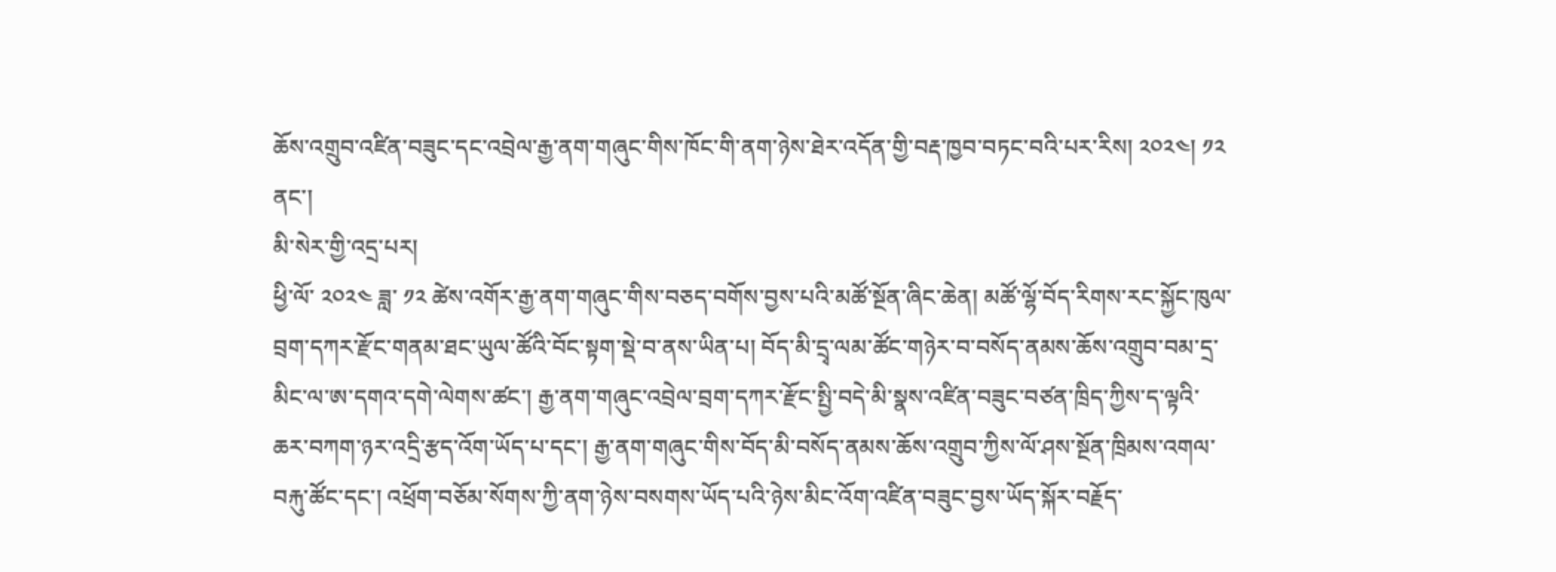ཆོས་འགྲུབ་འཛིན་བཟུང་དང་འབྲེལ་རྒྱ་ནག་གཞུང་གིས་ཁོང་གི་ནག་ཉེས་ཐེར་འདོན་གྱི་བརྡ་ཁྱབ་བཏང་བའི་པར་རིས། ༢༠༢༤། ༡༢ ནང་།
མི་སེར་གྱི་འདྲ་པར།
ཕྱི་ལོ་ ༢༠༢༤ ཟླ་ ༡༢ ཚེས་འགོར་རྒྱ་ནག་གཞུང་གིས་བཅད་བགོས་བྱས་པའི་མཚོ་སྔོན་ཞིང་ཆེན། མཚོ་ལྷོ་བོད་རིགས་རང་སྐྱོང་ཁུལ་བྲག་དཀར་རྫོང་གནམ་ཐང་ཡུལ་ཚོའི་བོང་སྟག་སྡེ་བ་ནས་ཡིན་པ། བོད་མི་དྲྭ་ལམ་ཚོང་གཉེར་བ་བསོད་ནམས་ཆོས་འགྲུབ་བམ་དྲ་མིང་ལ་ཨ་དགའ་དགེ་ལེགས་ཚང་། རྒྱ་ནག་གཞུང་འབྲེལ་བྲག་དཀར་རྫོང་སྤྱི་བདེ་མི་སྣས་འཛིན་བཟུང་བཙན་ཁྲིད་ཀྱིས་ད་ལྟའི་ཆར་བཀག་ཉར་འདྲི་རྩད་འོག་ཡོད་པ་དང་། རྒྱ་ནག་གཞུང་གིས་བོད་མི་བསོད་ནམས་ཆོས་འགྲུབ་ཀྱིས་ལོ་ཤས་སྔོན་ཁྲིམས་འགལ་བརྐུ་ཚོང་དང་། འཕྲོག་བཅོམ་སོགས་ཀྱི་ནག་ཉེས་བསགས་ཡོད་པའི་ཉེས་མིང་འོག་འཛིན་བཟུང་བྱས་ཡོད་སྐོར་བརྗོད་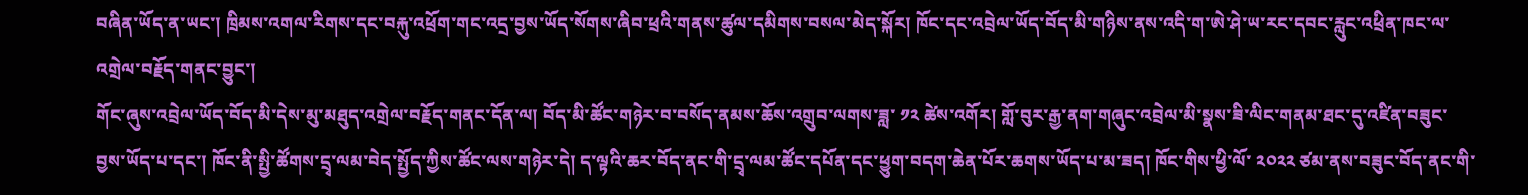བཞིན་ཡོད་ན་ཡང་། ཁྲིམས་འགལ་རིགས་དང་བརྐུ་འཕྲོག་གང་འདྲ་བྱས་ཡོད་སོགས་ཞིབ་ཕྲའི་གནས་ཚུལ་དམིགས་བསལ་མེད་སྐོར། ཁོང་དང་འབྲེལ་ཡོད་བོད་མི་གཉིས་ནས་འདི་ག་ཨེ་ཤེ་ཡ་རང་དབང་རླུང་འཕྲིན་ཁང་ལ་འགྲེལ་བརྗོད་གནང་བྱུང་།
གོང་ཞུས་འབྲེལ་ཡོད་བོད་མི་དེས་མུ་མཐུད་འགྲེལ་བརྗོད་གནང་དོན་ལ། བོད་མི་ཚོང་གཉེར་བ་བསོད་ནམས་ཆོས་འགྲུབ་ལགས་ཟླ་ ༡༢ ཚེས་འགོར། གློ་བུར་རྒྱ་ནག་གཞུང་འབྲེལ་མི་སྣས་ཟི་ལིང་གནམ་ཐང་དུ་འཛིན་བཟུང་བྱས་ཡོད་པ་དང་། ཁོང་ནི་སྤྱི་ཚོགས་དྲྭ་ལམ་བེད་སྤྱོད་ཀྱིས་ཚོང་ལས་གཉེར་དེ། ད་ལྟའི་ཆར་བོད་ནང་གི་དྲྭ་ལམ་ཚོང་དཔོན་དང་ཕྱུག་བདག་ཆེན་པོར་ཆགས་ཡོད་པ་མ་ཟད། ཁོང་གིས་ཕྱི་ལོ་ ༢༠༢༢ ཙམ་ནས་བཟུང་བོད་ནང་གི་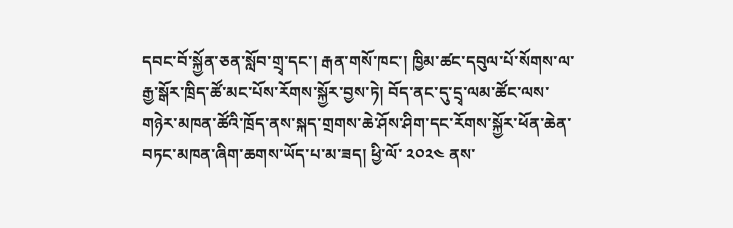དབང་བོ་སྐྱོན་ཅན་སློབ་གྲྭ་དང་། རྒན་གསོ་ཁང་། ཁྱིམ་ཚང་དབུལ་པོ་སོགས་ལ་རྒྱ་སྒོར་ཁྲིད་ཚོ་མང་པོས་རོགས་སྐྱོར་བྱས་ཏེ། བོད་ནང་དུ་དྲྭ་ལམ་ཚོང་ལས་གཉེར་མཁན་ཚོའི་ཁྲོད་ནས་སྐད་གྲགས་ཆེ་ཤོས་ཤིག་དང་རོགས་སྐྱོར་ཕོན་ཆེན་བཏང་མཁན་ཞིག་ཆགས་ཡོད་པ་མ་ཟད། ཕྱི་ལོ་ ༢༠༢༤ ནས་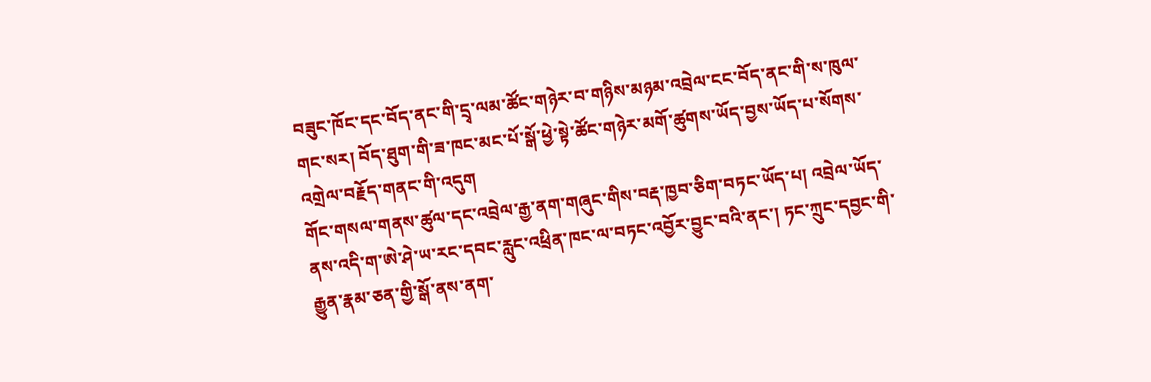བཟུང་ཁོང་དང་བོད་ནང་གི་དྲྭ་ལམ་ཚོང་གཉེར་བ་གཉིས་མཉམ་འབྲེལ་ངང་བོད་ནང་གི་ས་ཁུལ་གང་སར། བོད་ཐུག་གི་ཟ་ཁང་མང་པོ་སྒོ་ཕྱེ་སྟེ་ཚོང་གཉེར་མགོ་ཚུགས་ཡོད་བྱས་ཡོད་པ་སོགས་འགྲེལ་བརྗོད་གནང་གི་འདུག
གོང་གསལ་གནས་ཚུལ་དང་འབྲེལ་རྒྱ་ནག་གཞུང་གིས་བརྡ་ཁྱབ་ཅིག་བཏང་ཡོད་པ། འབྲེལ་ཡོད་ནས་འདི་ག་ཨེ་ཤེ་ཡ་རང་དབང་རླུང་འཕྲིན་ཁང་ལ་བཏང་འབྱོར་བྱུང་བའི་ནང་། ཏང་ཀྲུང་དབྱང་གི་རྒྱུན་རྣམ་ཅན་གྱི་སྒོ་ནས་ནག་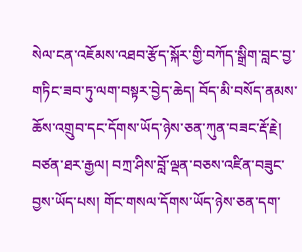སེལ་ངན་འཇོམས་འཐབ་རྩོད་སྐོར་གྱི་བཀོད་སྒྲིག་བླང་བྱ་གཏིང་ཟབ་ཏུ་ལག་བསྟར་བྱེད་ཆེད། བོད་མི་བསོད་ནམས་ཆོས་འགྲུབ་དང་དོགས་ཡོད་ཉེས་ཅན་ཀུན་བཟང་རྡོ་རྗེ། བཙན་ཐར་རྒྱལ། བཀྲ་ཤིས་བློ་ལྡན་བཅས་འཛིན་བཟུང་བྱས་ཡོད་པས། གོང་གསལ་དོགས་ཡོད་ཉེས་ཅན་དག་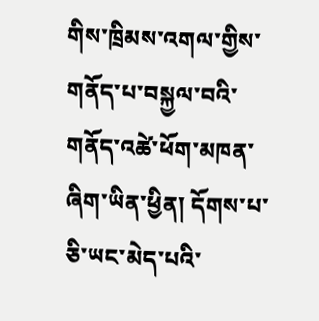གིས་ཁྲིམས་འགལ་གྱིས་གནོད་པ་བསྐྱལ་བའི་གནོད་འཚེ་ཕོག་མཁན་ཞིག་ཡིན་ཕྱིན། དོགས་པ་ཅི་ཡང་མེད་པའི་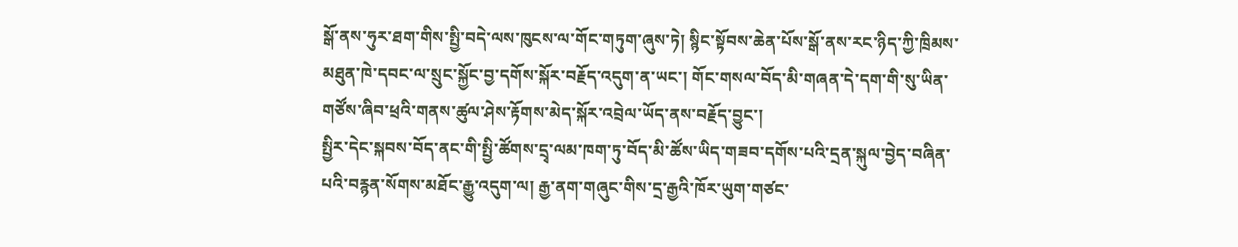སྒོ་ནས་ཧུར་ཐག་གིས་སྤྱི་བདེ་ལས་ཁུངས་ལ་གོང་གཏུག་ཞུས་ཏེ། སྙིང་སྟོབས་ཆེན་པོས་སྒོ་ནས་རང་ཉིད་ཀྱི་ཁྲིམས་མཐུན་ཁེ་དབང་ལ་སྲུང་སྐྱོང་བྱ་དགོས་སྐོར་བརྗོད་འདུག་ན་ཡང་། གོང་གསལ་བོད་མི་གཞན་དེ་དག་གི་སུ་ཡིན་གཙོས་ཞིབ་ཕྲའི་གནས་ཚུལ་ཤེས་རྟོགས་མེད་སྐོར་འབྲེལ་ཡོད་ནས་བརྗོད་བྱུང་།
སྤྱིར་དེང་སྐབས་བོད་ནང་གི་སྤྱི་ཚོགས་དྲྭ་ལམ་ཁག་ཏུ་བོད་མི་ཚོས་ཡིད་གཟབ་དགོས་པའི་དྲན་སྐུལ་བྱེད་བཞིན་པའི་བརྙན་སོགས་མཐོང་རྒྱུ་འདུག་ལ། རྒྱ་ནག་གཞུང་གིས་དྲ་རྒྱའི་ཁོར་ཡུག་གཙང་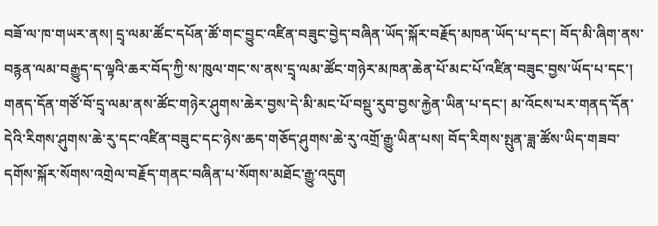བཟོ་ལ་ཁ་གཡར་ནས། དྲྭ་ལམ་ཚོང་དཔོན་ཚོ་གང་བྱུང་འཛིན་བཟུང་བྱེད་བཞིན་ཡོད་སྐོར་བརྗོད་མཁན་ཡོད་པ་དང་། བོད་མི་ཞིག་ནས་བརྙན་ལམ་བརྒྱུད་ད་ལྟའི་ཆར་བོད་ཀྱི་ས་ཁུལ་གང་ས་ནས་དྲྭ་ལམ་ཚོང་གཉེར་མཁན་ཆེན་པོ་མང་པོ་འཛིན་བཟུང་བྱས་ཡོད་པ་དང་། གནད་དོན་གཙོ་བོ་དྲྭ་ལམ་ནས་ཚོང་གཉེར་ཤུགས་ཆེར་བྱས་དེ་མི་མང་པོ་བསྡུ་རུབ་བྱས་རྐྱེན་ཡིན་པ་དང་། མ་འོངས་པར་གནད་དོན་དེའི་རིགས་ཤུགས་ཆེ་རུ་དང་འཛིན་བཟུང་དང་ཉེས་ཆད་གཅོད་ཤུགས་ཆེ་རུ་འགྲོ་རྒྱུ་ཡིན་པས། བོད་རིགས་སྤུན་ཟླ་ཚོས་ཡིད་གཟབ་དགོས་སྐོར་སོགས་འགྲེལ་བརྗོད་གནང་བཞིན་པ་སོགས་མཐོང་རྒྱུ་འདུག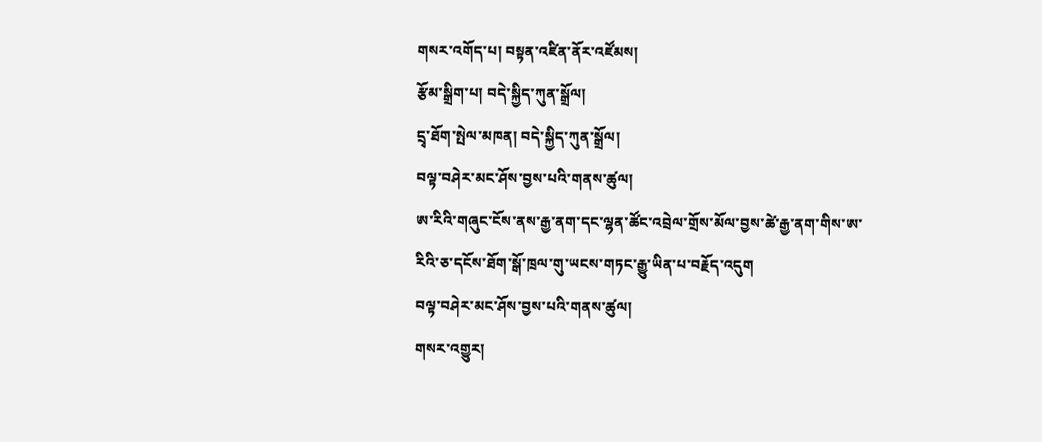གསར་འགོད་པ། བསྟན་འཛིན་ནོར་འཛོམས།
རྩོམ་སྒྲིག་པ། བདེ་སྐྱིད་ཀུན་སྒྲོལ།
དྲྭ་ཐོག་སྤེལ་མཁན། བདེ་སྐྱིད་ཀུན་སྒྲོལ།
བལྟ་བཤེར་མང་ཤོས་བྱས་པའི་གནས་ཚུལ།
ཨ་རིའི་གཞུང་ངོས་ནས་རྒྱ་ནག་དང་ལྷན་ཚོང་འབྲེལ་གྲོས་མོལ་བྱས་ཚེ་རྒྱ་ནག་གིས་ཨ་རིའི་ཅ་དངོས་ཐོག་སྒོ་ཁྲལ་གུ་ཡངས་གཏང་རྒྱུ་ཡིན་པ་བརྗོད་འདུག
བལྟ་བཤེར་མང་ཤོས་བྱས་པའི་གནས་ཚུལ།
གསར་འགྱུར།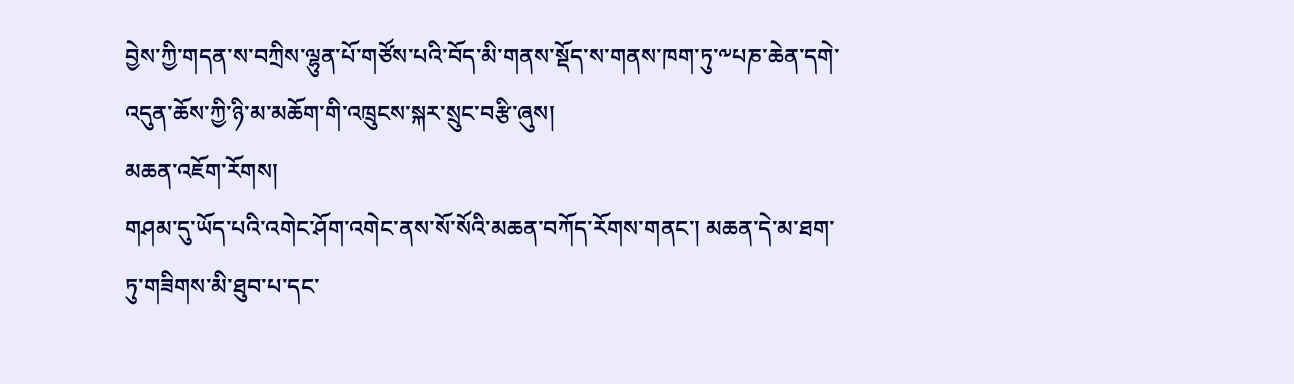བྱེས་ཀྱི་གདན་ས་བཀྲིས་ལྷུན་པོ་གཙོས་པའི་བོད་མི་གནས་སྡོད་ས་གནས་ཁག་ཏུ་༸པཎ་ཆེན་དགེ་འདུན་ཆོས་ཀྱི་ཉི་མ་མཆོག་གི་འཁྲུངས་སྐར་སྲུང་བརྩི་ཞུས།
མཆན་འཇོག་རོགས།
གཤམ་དུ་ཡོད་པའི་འགེང་ཤོག་འགེང་ནས་སོ་སོའི་མཆན་བཀོད་རོགས་གནང་། མཆན་དེ་མ་ཐག་ཏུ་གཟིགས་མི་ཐུབ་པ་དང་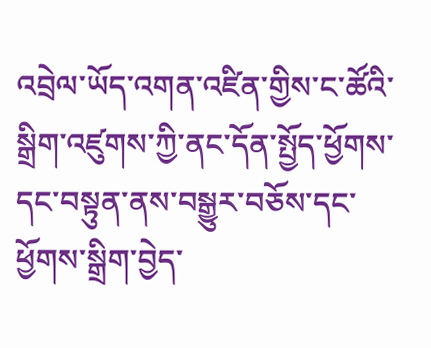འབྲེལ་ཡོད་འགན་འཛིན་གྱིས་ང་ཚོའི་སྒྲིག་འཛུགས་ཀྱི་ནང་དོན་སྤྱོད་ཕྱོགས་དང་བསྟུན་ནས་བསྒྱུར་བཅོས་དང་ཕྱོགས་སྒྲིག་བྱེད་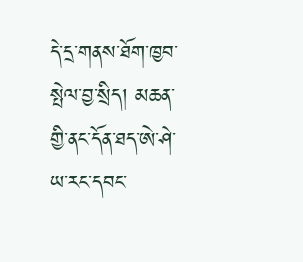དེ་དྲ་གནས་ཐོག་ཁྱབ་སྤེལ་བྱ་སྲིད། མཆན་གྱི་ནང་དོན་ཐད་ཨེ་ཤེ་ཡ་རང་དབང་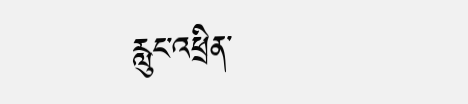རླུང་འཕྲིན་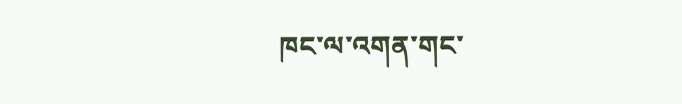ཁང་ལ་འགན་གང་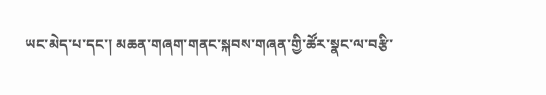ཡང་མེད་པ་དང་། མཆན་གཞག་གནང་སྐབས་གཞན་གྱི་ཚོར་སྣང་ལ་བརྩི་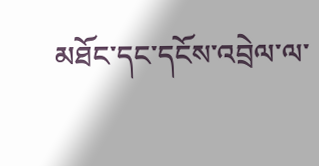མཐོང་དང་དངོས་འབྲེལ་ལ་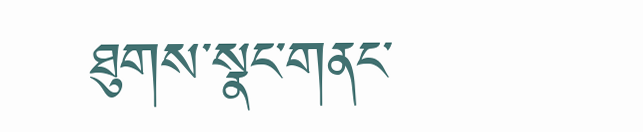ཐུགས་སྣང་གནང་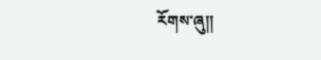རོགས་ཞུ༎